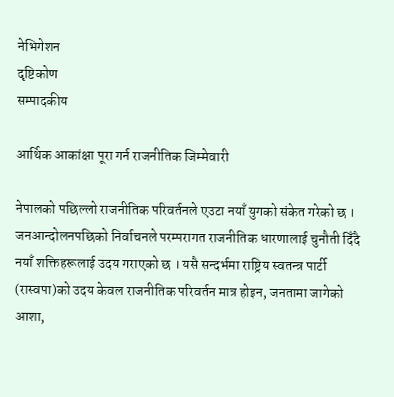नेभिगेशन
दृष्टिकोण
सम्पादकीय

आर्थिक आकांक्षा पूरा गर्न राजनीतिक जिम्मेवारी

नेपालको पछिल्लो राजनीतिक परिवर्तनले एउटा नयाँ युगको संकेत गरेको छ । जनआन्दोलनपछिको निर्वाचनले परम्परागत राजनीतिक धारणालाई चुनौती दिँदै नयाँ शक्तिहरूलाई उदय गराएको छ । यसै सन्दर्भमा राष्ट्रिय स्वतन्त्र पार्टी (रास्वपा)को उदय केवल राजनीतिक परिवर्तन मात्र होइन, जनतामा जागेको आशा,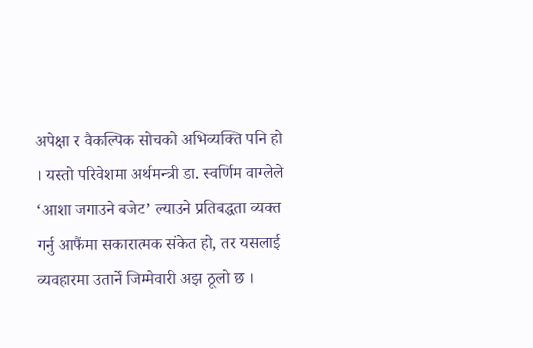अपेक्षा र वैकल्पिक सोचको अभिव्यक्ति पनि हो । यस्तो परिवेशमा अर्थमन्त्री डा. स्वर्णिम वाग्लेले ‘आशा जगाउने बजेट’ ल्याउने प्रतिबद्धता व्यक्त गर्नु आफैंमा सकारात्मक संकेत हो, तर यसलाई व्यवहारमा उतार्ने जिम्मेवारी अझ ठूलो छ ।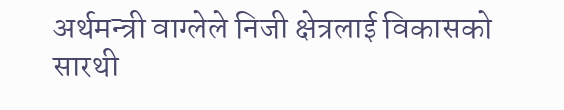अर्थमन्त्री वाग्लेले निजी क्षेत्रलाई विकासको सारथी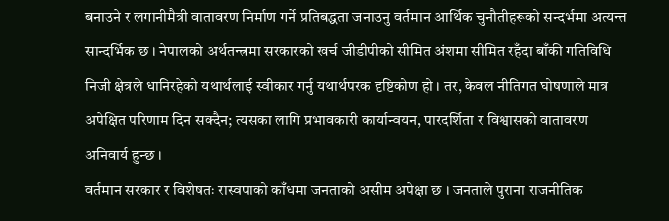बनाउने र लगानीमैत्री वातावरण निर्माण गर्ने प्रतिबद्धता जनाउनु वर्तमान आर्थिक चुनौतीहरूको सन्दर्भमा अत्यन्त सान्दर्भिक छ । नेपालको अर्थतन्त्रमा सरकारको खर्च जीडीपीको सीमित अंशमा सीमित रहँदा बाँकी गतिविधि निजी क्षेत्रले धानिरहेको यथार्थलाई स्वीकार गर्नु यथार्थपरक दृष्टिकोण हो । तर, केवल नीतिगत घोषणाले मात्र अपेक्षित परिणाम दिन सक्दैन; त्यसका लागि प्रभावकारी कार्यान्वयन, पारदर्शिता र विश्वासको वातावरण अनिवार्य हुन्छ ।
वर्तमान सरकार र विशेषतः रास्वपाको काँधमा जनताको असीम अपेक्षा छ । जनताले पुराना राजनीतिक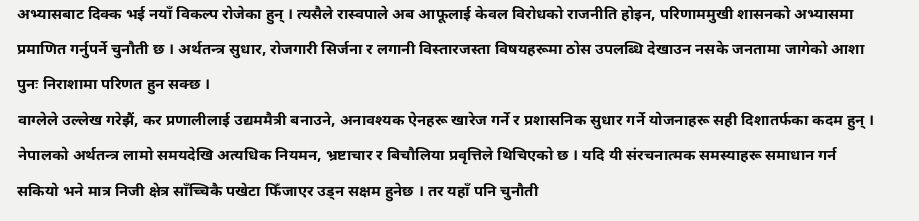अभ्यासबाट दिक्क भई नयाँ विकल्प रोजेका हुन् । त्यसैले रास्वपाले अब आफूलाई केवल विरोधको राजनीति होइन, परिणाममुखी शासनको अभ्यासमा प्रमाणित गर्नुपर्ने चुनौती छ । अर्थतन्त्र सुधार, रोजगारी सिर्जना र लगानी विस्तारजस्ता विषयहरूमा ठोस उपलब्धि देखाउन नसके जनतामा जागेको आशा पुनः निराशामा परिणत हुन सक्छ ।
वाग्लेले उल्लेख गरेझैं, कर प्रणालीलाई उद्यममैत्री बनाउने, अनावश्यक ऐनहरू खारेज गर्ने र प्रशासनिक सुधार गर्ने योजनाहरू सही दिशातर्फका कदम हुन् । नेपालको अर्थतन्त्र लामो समयदेखि अत्यधिक नियमन, भ्रष्टाचार र बिचौलिया प्रवृत्तिले थिचिएको छ । यदि यी संरचनात्मक समस्याहरू समाधान गर्न सकियो भने मात्र निजी क्षेत्र साँच्चिकै पखेटा फिँजाएर उड्न सक्षम हुनेछ । तर यहाँ पनि चुनौती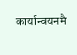कार्यान्वयनमै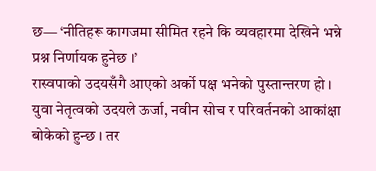छ— ‘नीतिहरू कागजमा सीमित रहने कि व्यवहारमा देखिने भन्ने प्रश्न निर्णायक हुनेछ ।’
रास्वपाको उदयसँगै आएको अर्को पक्ष भनेको पुस्तान्तरण हो । युवा नेतृत्वको उदयले ऊर्जा, नवीन सोच र परिवर्तनको आकांक्षा बोकेको हुन्छ । तर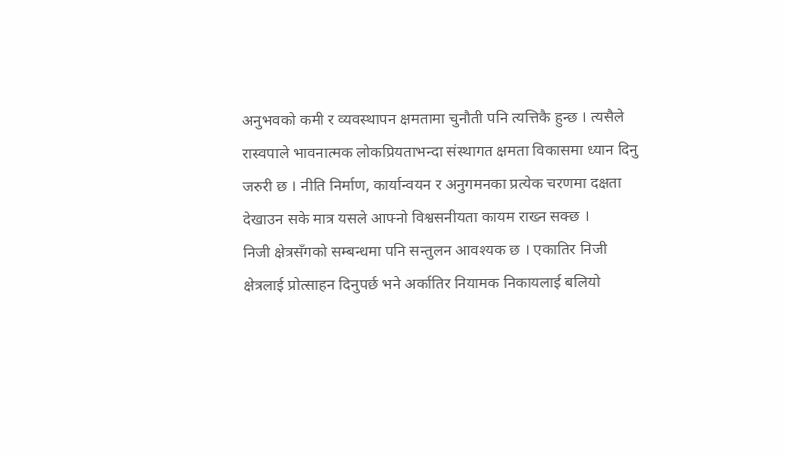अनुभवको कमी र व्यवस्थापन क्षमतामा चुनौती पनि त्यत्तिकै हुन्छ । त्यसैले रास्वपाले भावनात्मक लोकप्रियताभन्दा संस्थागत क्षमता विकासमा ध्यान दिनु जरुरी छ । नीति निर्माण, कार्यान्वयन र अनुगमनका प्रत्येक चरणमा दक्षता देखाउन सके मात्र यसले आफ्नो विश्वसनीयता कायम राख्न सक्छ ।
निजी क्षेत्रसँगको सम्बन्धमा पनि सन्तुलन आवश्यक छ । एकातिर निजी क्षेत्रलाई प्रोत्साहन दिनुपर्छ भने अर्कातिर नियामक निकायलाई बलियो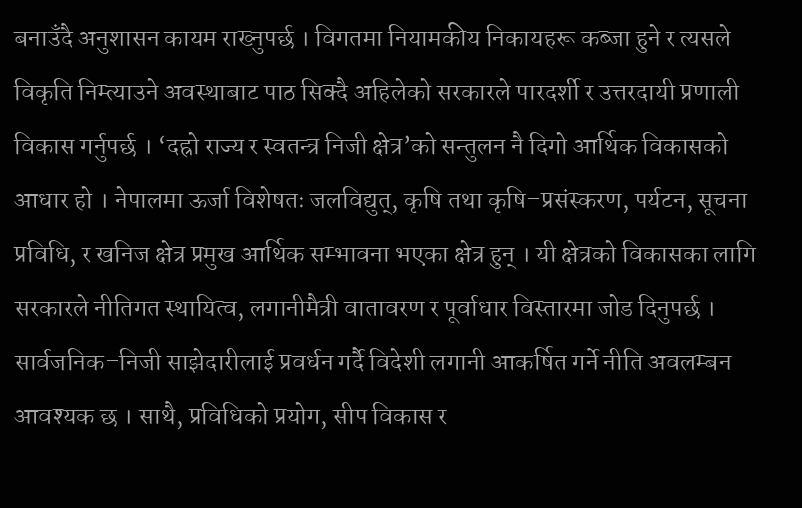बनाउँदै अनुशासन कायम राख्नुपर्छ । विगतमा नियामकीय निकायहरू कब्जा हुने र त्यसले विकृति निम्त्याउने अवस्थाबाट पाठ सिक्दै अहिलेको सरकारले पारदर्शी र उत्तरदायी प्रणाली विकास गर्नुपर्छ । ‘दह्रो राज्य र स्वतन्त्र निजी क्षेत्र’को सन्तुलन नै दिगो आर्थिक विकासको आधार हो । नेपालमा ऊर्जा विशेषतः जलविद्युत्, कृषि तथा कृषि–प्रसंस्करण, पर्यटन, सूचना प्रविधि, र खनिज क्षेत्र प्रमुख आर्थिक सम्भावना भएका क्षेत्र हुन् । यी क्षेत्रको विकासका लागि सरकारले नीतिगत स्थायित्व, लगानीमैत्री वातावरण र पूर्वाधार विस्तारमा जोड दिनुपर्छ । सार्वजनिक–निजी साझेदारीलाई प्रवर्धन गर्दै विदेशी लगानी आकर्षित गर्ने नीति अवलम्बन आवश्यक छ । साथै, प्रविधिको प्रयोग, सीप विकास र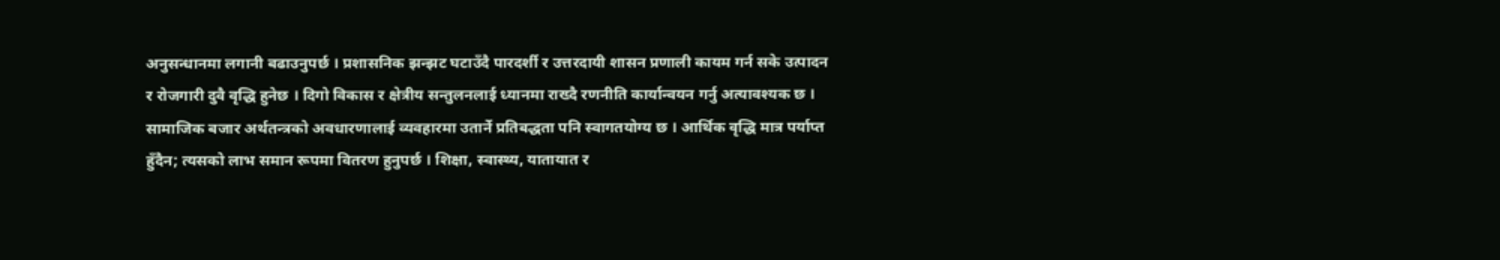अनुसन्धानमा लगानी बढाउनुपर्छ । प्रशासनिक झन्झट घटाउँदै पारदर्शी र उत्तरदायी शासन प्रणाली कायम गर्न सके उत्पादन र रोजगारी दुवै वृद्धि हुनेछ । दिगो विकास र क्षेत्रीय सन्तुलनलाई ध्यानमा राख्दै रणनीति कार्यान्वयन गर्नु अत्यावश्यक छ । सामाजिक बजार अर्थतन्त्रको अवधारणालाई व्यवहारमा उतार्ने प्रतिबद्धता पनि स्वागतयोग्य छ । आर्थिक वृद्धि मात्र पर्याप्त हुँदैन; त्यसको लाभ समान रूपमा वितरण हुनुपर्छ । शिक्षा, स्वास्थ्य, यातायात र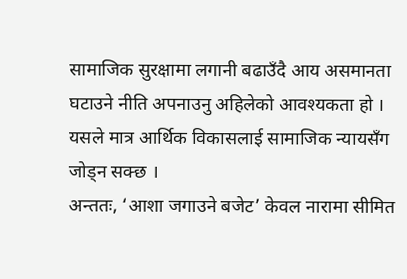सामाजिक सुरक्षामा लगानी बढाउँदै आय असमानता घटाउने नीति अपनाउनु अहिलेको आवश्यकता हो । यसले मात्र आर्थिक विकासलाई सामाजिक न्यायसँग जोड्न सक्छ ।
अन्ततः, ‘आशा जगाउने बजेट’ केवल नारामा सीमित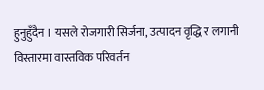हुनुहुँदैन । यसले रोजगारी सिर्जना, उत्पादन वृद्धि र लगानी विस्तारमा वास्तविक परिवर्तन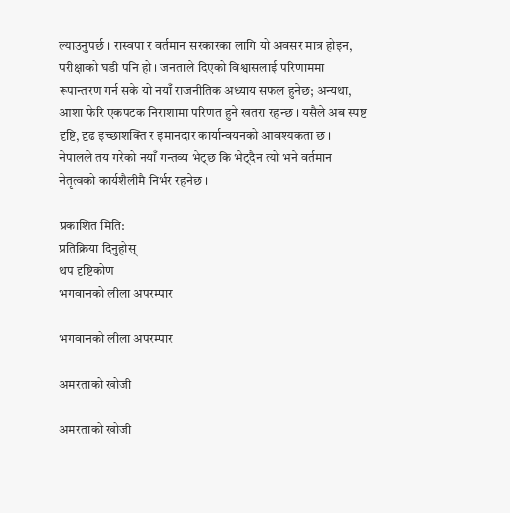ल्याउनुपर्छ । रास्वपा र वर्तमान सरकारका लागि यो अवसर मात्र होइन, परीक्षाको घडी पनि हो । जनताले दिएको विश्वासलाई परिणाममा रूपान्तरण गर्न सके यो नयाँ राजनीतिक अध्याय सफल हुनेछ; अन्यथा, आशा फेरि एकपटक निराशामा परिणत हुने खतरा रहन्छ । यसैले अब स्पष्ट दृष्टि, दृढ इच्छाशक्ति र इमानदार कार्यान्वयनको आवश्यकता छ । नेपालले तय गरेको नयाँ गन्तव्य भेट्छ कि भेट्दैन त्यो भने वर्तमान नेतृत्वको कार्यशैलीमै निर्भर रहनेछ ।

प्रकाशित मिति:
प्रतिक्रिया दिनुहोस्
थप दृष्टिकोण
भगवानको लीला अपरम्पार

भगवानको लीला अपरम्पार

अमरताको खोजी

अमरताको खोजी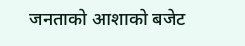जनताको आशाको बजेट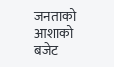जनताको आशाको बजेट